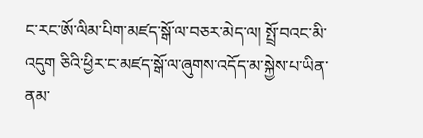ང་རང་ཨོ་ལིམ་པིག་མཛད་སྒོ་ལ་བཅར་མེད་ལ། སྤྲོ་བའང་མི་འདུག ཅིའི་ཕྱིར་ང་མཛད་སྒོ་ལ་ཞུགས་འདོད་མ་སྐྱེས་པ་ཡིན་ནམ་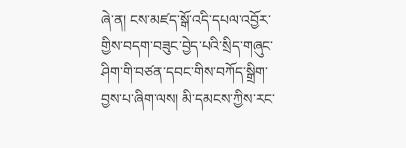ཞེ་ན། ངས་མཛད་སྒོ་འདི་དཔལ་འབྱོར་གྱིས་བདག་བཟུང་བྱེད་པའི་སྲིད་གཞུང་ཤིག་གི་བཙན་དབང་གིས་བཀོད་སྒྲིག་བྱས་པ་ཞིག་ལས། མི་དམངས་ཀྱིས་རང་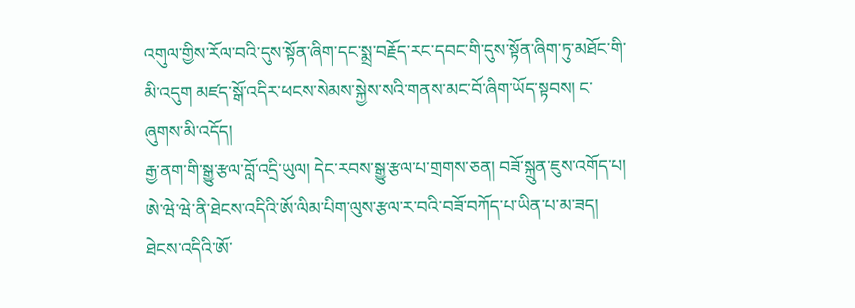འགུལ་གྱིས་རོལ་བའི་དུས་སྟོན་ཞིག་དང་སྨྲ་བརྗོད་རང་དབང་གི་དུས་སྟོན་ཞིག་ཏུ་མཐོང་གི་མི་འདུག མཛད་སྒོ་འདིར་ཕངས་སེམས་སྐྱེས་སའི་གནས་མང་བོ་ཞིག་ཡོད་སྟབས། ང་ཞུགས་མི་འདོད།
རྒྱ་ནག་གི་སྒྱུ་རྩལ་བློ་འདྲི་ཡུལ། དེང་རབས་སྒྱུ་རྩལ་པ་གྲགས་ཅན། བཟོ་སྐྲུན་ཇུས་འགོད་པ། ཨེ་ཝེ་ཝེ་ནི་ཐེངས་འདིའི་ཨོ་ལིམ་པིག་ལུས་རྩལ་ར་བའི་བཟོ་བཀོད་པ་ཡིན་པ་མ་ཟད། ཐེངས་འདིའི་ཨོ་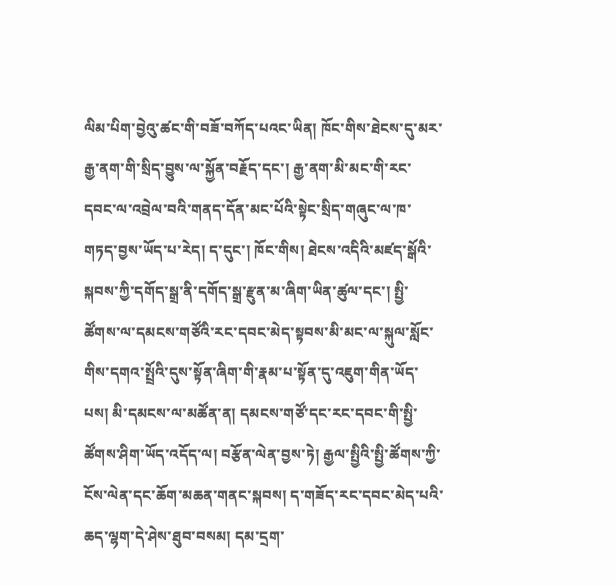ལིམ་པིག་བྱེའུ་ཚང་གི་བཟོ་བཀོད་པའང་ཡིན། ཁོང་གིས་ཐེངས་དུ་མར་རྒྱ་ནག་གི་སྲིད་བྱུས་ལ་སྐྱོན་བརྗོད་དང་། རྒྱ་ནག་མི་མང་གི་རང་དབང་ལ་འབྲེལ་བའི་གནད་དོན་མང་པོའི་སྟེང་སྲིད་གཞུང་ལ་ཁ་གཏད་བྱས་ཡོད་པ་རེད། ད་དུང་། ཁོང་གིས། ཐེངས་འདིའི་མཛད་སྒོའི་སྐབས་ཀྱི་དགོད་སྒྲ་ནི་དགོད་སྒྲ་རྫུན་མ་ཞིག་ཡིན་ཚུལ་དང་། སྤྱི་ཚོགས་ལ་དམངས་གཙོའི་རང་དབང་མེད་སྟབས་མི་མང་ལ་སྐུལ་སློང་གིས་དགའ་སྤྲོའི་དུས་སྟོན་ཞིག་གི་རྣམ་པ་སྟོན་དུ་འཇུག་གིན་ཡོད་པས། མི་དམངས་ལ་མཚོན་ན། དམངས་གཙོ་དང་རང་དབང་གི་སྤྱི་ཚོགས་ཤིག་ཡོད་འདོད་ལ། བརྩོན་ལེན་བྱས་ཏེ། རྒྱལ་སྤྱིའི་སྤྱི་ཚོགས་ཀྱི་ངོས་ལེན་དང་ཆོག་མཆན་གནང་སྐབས། ད་གཟོད་རང་དབང་མེད་པའི་ཆད་ལྷག་དེ་ཤེས་ཐུབ་བསམ། དམ་དྲག་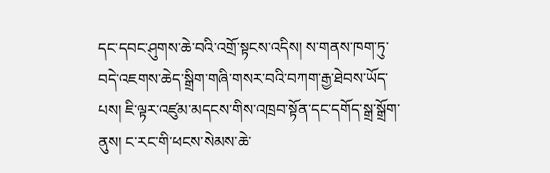དང་དབང་ཤུགས་ཆེ་བའི་འགྲོ་སྟངས་འདིས། ས་གནས་ཁག་ཏུ་བདེ་འཇགས་ཆེད་སྒྲིག་གཞི་གསར་བའི་བཀག་རྒྱ་ཐེབས་ཡོད་པས། ཇི་ལྟར་འཛུམ་མདངས་གིས་འཁྲབ་སྟོན་དང་དགོད་སྒྲ་སྒྲོག་ནུས། ང་རང་གི་ཕངས་སེམས་ཆེ་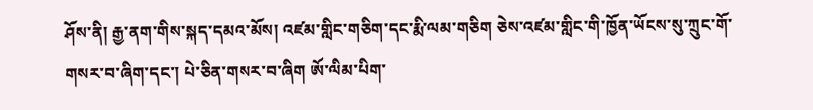ཤོས་ནི། རྒྱ་ནག་གིས་སྐད་དམའ་མོས། འཛམ་གླིང་གཅིག་དང་རྨི་ལམ་གཅིག ཅེས་འཛམ་གླིང་གི་ཁྱོན་ཡོངས་སུ་ཀྲུང་གོ་གསར་བ་ཞིག་དང་། པེ་ཅིན་གསར་བ་ཞིག ཨོ་ལིམ་པིག་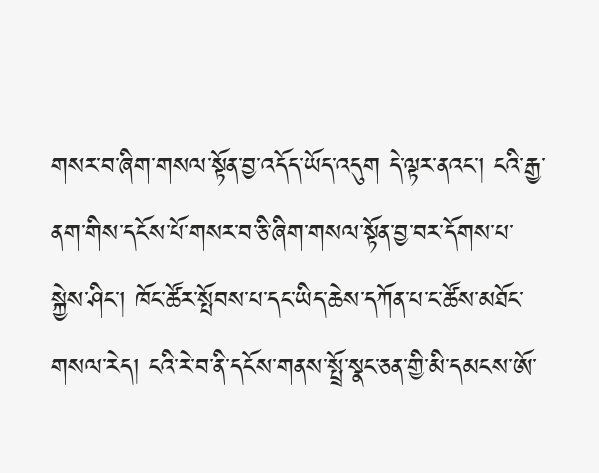གསར་བ་ཞིག་གསལ་སྟོན་བྱ་འདོད་ཡོད་འདུག དེ་ལྟར་ནའང་། ངའི་རྒྱ་ནག་གིས་དངོས་པོ་གསར་བ་ཅི་ཞིག་གསལ་སྟོན་བྱ་བར་དོགས་པ་སྐྱེས་ཤིང་། ཁོང་ཚོར་སྤོབས་པ་དང་ཡིད་ཆེས་དཀོན་པ་ང་ཚོས་མཐོང་གསལ་རེད། ངའི་རེ་བ་ནི་དངོས་གནས་སྤྲོ་སྣང་ཅན་གྱི་མི་དམངས་ཨོ་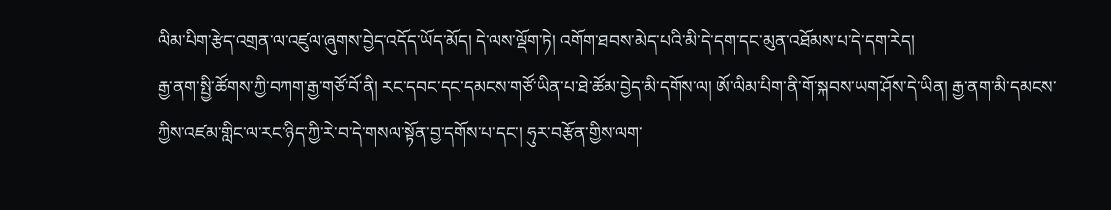ལིམ་པིག་རྩེད་འགྲན་ལ་འཛུལ་ཞུགས་བྱེད་འདོད་ཡོད་མོད། དེ་ལས་ལྡོག་ཏེ། འགོག་ཐབས་མེད་པའི་མི་དེ་དག་དང་མུན་འཐོམས་པ་དེ་དག་རེད།
རྒྱ་ནག་སྤྱི་ཚོགས་ཀྱི་བཀག་རྒྱ་གཙོ་བོ་ནི། རང་དབང་དང་དམངས་གཙོ་ཡིན་པ་ཐེ་ཚོམ་བྱེད་མི་དགོས་ལ། ཨོ་ལིམ་པིག་ནི་གོ་སྐབས་ཡག་ཤོས་དེ་ཡིན། རྒྱ་ནག་མི་དམངས་ཀྱིས་འཛམ་གླིང་ལ་རང་ཉིད་ཀྱི་རེ་བ་དེ་གསལ་སྟོན་བྱ་དགོས་པ་དང་། ཧུར་བརྩོན་གྱིས་ལག་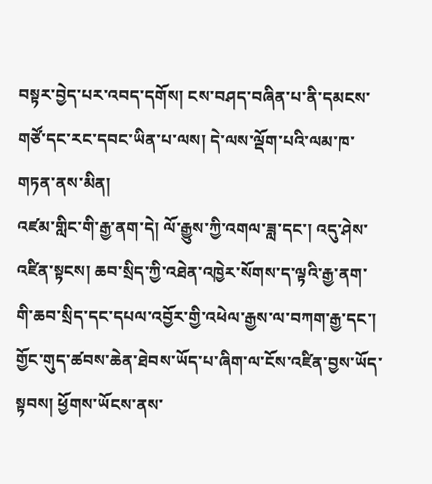བསྟར་བྱེད་པར་འབད་དགོས། ངས་བཤད་བཞིན་པ་ནི་དམངས་གཙོ་དང་རང་དབང་ཡིན་པ་ལས། དེ་ལས་ལྡོག་པའི་ལམ་ཁ་གཏན་ནས་མིན།
འཛམ་གླིང་གི་རྒྱ་ནག་དེ། ལོ་རྒྱུས་ཀྱི་འགལ་ཟླ་དང་། འདུ་ཤེས་འཛིན་སྟངས། ཆབ་སྲིད་ཀྱི་འཐེན་འཁྱེར་སོགས་ད་ལྟའི་རྒྱ་ནག་གི་ཆབ་སྲིད་དང་དཔལ་འབྱོར་གྱི་འཕེལ་རྒྱས་ལ་བཀག་རྒྱ་དང་། གྱོང་གུད་ཚབས་ཆེན་ཐེབས་ཡོད་པ་ཞིག་ལ་ངོས་འཛིན་བྱས་ཡོད་སྟབས། ཕྱོགས་ཡོངས་ནས་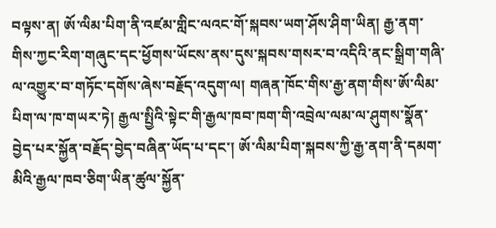བལྟས་ན། ཨོ་ལིམ་པིག་ནི་འཛམ་གླིང་ལའང་གོ་སྐབས་ཡག་ཤོས་ཤིག་ཡིན། རྒྱ་ནག་གིས་ཀྱང་རིག་གཞུང་དང་ཕྱོགས་ཡོངས་ནས་དུས་སྐབས་གསར་བ་འདིའི་ནང་སྒྲིག་གཞི་ལ་འགྱུར་བ་གཏོང་དགོས་ཞེས་བརྗོད་འདུག་ལ། གཞན་ཁོང་གིས་རྒྱ་ནག་གིས་ཨོ་ལིམ་པིག་ལ་ཁ་གཡར་ཏེ། རྒྱལ་སྤྱིའི་སྟེང་གི་རྒྱལ་ཁབ་ཁག་གི་འབྲེལ་ལམ་ལ་ཤུགས་སྣོན་བྱེད་པར་སྐྱོན་བརྗོད་བྱེད་བཞིན་ཡོད་པ་དང་། ཨོ་ལིམ་པིག་སྐབས་ཀྱི་རྒྱ་ནག་ནི་དམག་མིའི་རྒྱལ་ཁབ་ཅིག་ཡིན་ཚུལ་སྐྱོན་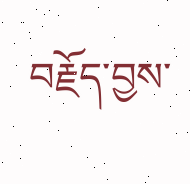བརྗོད་བྱས་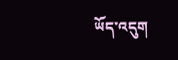ཡོད་འདུག